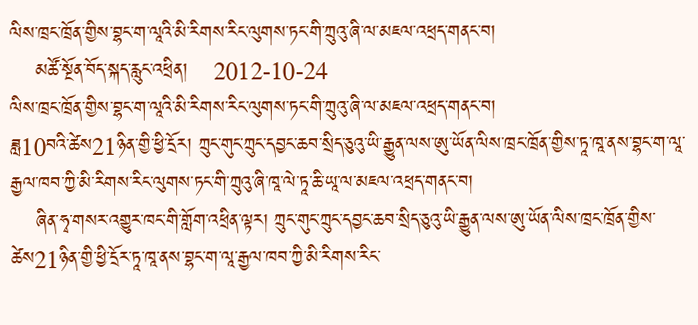ལིས་ཁྲང་ཁྲོན་གྱིས་བྷང་ག་ལཱའི་མི་རིགས་རིང་ལུགས་ཏང་གི་ཀྲུའུ་ཞི་ལ་མཇལ་འཕྲད་གནང་བ།
    མཚོ་སྔོན་བོད་སྐད་རླུང་འཕྲིན།    2012-10-24
ལིས་ཁྲང་ཁྲོན་གྱིས་བྷང་ག་ལཱའི་མི་རིགས་རིང་ལུགས་ཏང་གི་ཀྲུའུ་ཞི་ལ་མཇལ་འཕྲད་གནང་བ།
ཟླ10བའི་ཚེས21ཉིན་གྱི་ཕྱི་དྲོར། ཀྲུང་གུང་ཀྲུང་དབྱང་ཆབ་སྲིད་ཅུའུ་ཡི་རྒྱུན་ལས་ཨུ་ཡོན་ལིས་ཁྲང་ཁྲོན་གྱིས་ཏཱ་ཁཱ་ནས་བྷང་ག་ལཱ་རྒྱལ་ཁབ་ཀྱི་མི་རིགས་རིང་ལུགས་ཏང་གི་ཀྲུའུ་ཞི་ཁཱ་ལེ་ཏཱ་ཆི་ཡཱ་ལ་མཇལ་འཕྲད་གནང་བ།
    ཞིན་ཧྭ་གསར་འགྱུར་ཁང་གི་གློག་འཕྲིན་ལྟར། ཀྲུང་གུང་ཀྲུང་དབྱང་ཆབ་སྲིད་ཅུའུ་ཡི་རྒྱུན་ལས་ཨུ་ཡོན་ལིས་ཁྲང་ཁྲོན་གྱིས་ཚེས21ཉིན་གྱི་ཕྱི་དྲོར་ཏཱ་ཁཱ་ནས་བྷང་ག་ལཱ་རྒྱལ་ཁབ་ཀྱི་མི་རིགས་རིང་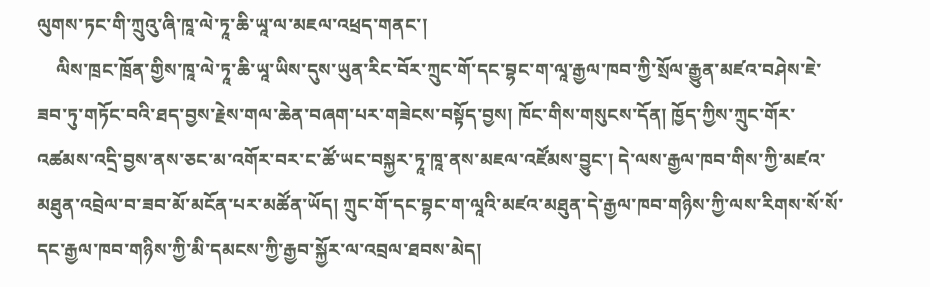ལུགས་ཏང་གི་ཀྲུའུ་ཞི་ཁཱ་ལེ་ཏཱ་ཆི་ཡཱ་ལ་མཇལ་འཕྲད་གནང་།
    ལིས་ཁྲང་ཁྲོན་གྱིས་ཁཱ་ལེ་ཏཱ་ཆི་ཡཱ་ཡིས་དུས་ཡུན་རིང་བོར་ཀྲུང་གོ་དང་བྷང་ག་ལཱ་རྒྱལ་ཁབ་ཀྱི་སྲོལ་རྒྱུན་མཛའ་བཤེས་ཇེ་ཟབ་ཏུ་གཏོང་བའི་ཐད་བྱས་རྗེས་གལ་ཆེན་བཞག་པར་གཟེངས་བསྟོད་བྱས། ཁོང་གིས་གསུངས་དོན། ཁྱོད་ཀྱིས་ཀྲུང་གོར་འཚམས་འདྲི་བྱས་ནས་ཅང་མ་འགོར་བར་ང་ཚོ་ཡང་བསྐྱར་ཏཱ་ཁཱ་ནས་མཇལ་འཛོམས་བྱུང་། དེ་ལས་རྒྱལ་ཁབ་གིས་ཀྱི་མཛའ་མཐུན་འབྲེལ་བ་ཟབ་མོ་མངོན་པར་མཚོན་ཡོད། ཀྲུང་གོ་དང་བྷང་ག་ལཱའི་མཛའ་མཐུན་དེ་རྒྱལ་ཁབ་གཉིས་ཀྱི་ལས་རིགས་སོ་སོ་དང་རྒྱལ་ཁབ་གཉིས་ཀྱི་མི་དམངས་ཀྱི་རྒྱབ་སྐྱོར་ལ་འབྲལ་ཐབས་མེད།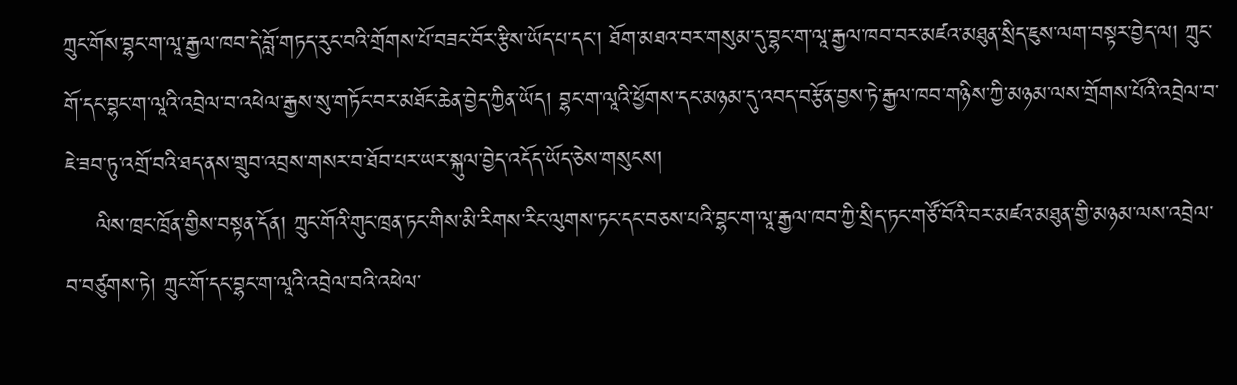ཀྲུང་གོས་བྷང་ག་ལཱ་རྒྱལ་ཁབ་དེ་བློ་གཏད་རུང་བའི་གྲོགས་པོ་བཟང་བོར་རྩིས་ཡོད་པ་དང་། ཐོག་མཐའ་བར་གསུམ་དུ་བྷང་ག་ལཱ་རྒྱལ་ཁབ་བར་མཛའ་མཐུན་སྲིད་ཇུས་ལག་བསྟར་བྱེད་ལ། ཀྲུང་གོ་དང་བྷང་ག་ལཱའི་འབྲེལ་བ་འཕེལ་རྒྱས་སུ་གཏོང་བར་མཐོང་ཆེན་བྱེད་ཀྱིན་ཡོད། བྷང་ག་ལཱའི་ཕྱོགས་དང་མཉམ་དུ་འབད་བརྩོན་བྱས་ཏེ་རྒྱལ་ཁབ་གཉིས་ཀྱི་མཉམ་ལས་གྲོགས་པོའི་འབྲེལ་བ་ཇེ་ཟབ་ཏུ་འགྲོ་བའི་ཐད་ནས་གྲུབ་འབྲས་གསར་བ་ཐོབ་པར་ཡར་སྐུལ་བྱེད་འདོད་ཡོད་ཅེས་གསུངས།
    ལིས་ཁྲང་ཁྲོན་གྱིས་བསྟན་དོན། ཀྲུང་གོའི་གུང་ཁྲན་ཏང་གིས་མི་རིགས་རིང་ལུགས་ཏང་དང་བཅས་པའི་བྷང་ག་ལཱ་རྒྱལ་ཁབ་ཀྱི་སྲིད་ཏང་གཙོ་བོའི་བར་མཛའ་མཐུན་གྱི་མཉམ་ལས་འབྲེལ་བ་བཙུགས་ཏེ། ཀྲུང་གོ་དང་བྷང་ག་ལཱའི་འབྲེལ་བའི་འཕེལ་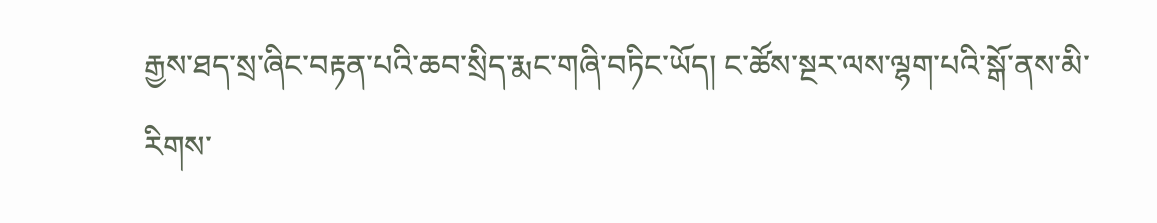རྒྱས་ཐད་སྲ་ཞིང་བརྟན་པའི་ཆབ་སྲིད་རྨང་གཞི་བཏིང་ཡོད། ང་ཚོས་སྔར་ལས་ལྷག་པའི་སྒོ་ནས་མི་རིགས་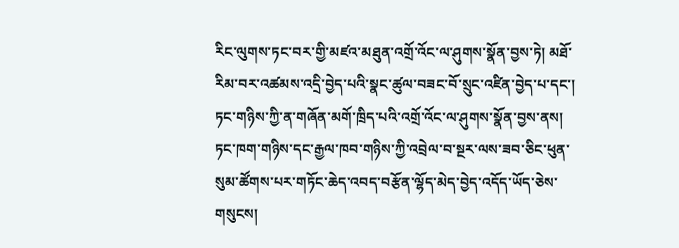རིང་ལུགས་ཏང་བར་གྱི་མཛའ་མཐུན་འགྲོ་འོང་ལ་ཤུགས་སྣོན་བྱས་ཏེ། མཐོ་རིམ་བར་འཚམས་འདྲི་བྱེད་པའི་སྣང་ཚུལ་བཟང་བོ་སྲུང་འཛིན་བྱེད་པ་དང་། ཏང་གཉིས་ཀྱི་ན་གཞོན་མགོ་ཁྲིད་པའི་འགྲོ་འོང་ལ་ཤུགས་སྣོན་བྱས་ནས། ཏང་ཁག་གཉིས་དང་རྒྱལ་ཁབ་གཉིས་ཀྱི་འབྲེལ་བ་སྔར་ལས་ཟབ་ཅིང་ཕུན་སུམ་ཚོགས་པར་གཏོང་ཆེད་འབད་བརྩོན་ལྷོད་མེད་བྱེད་འདོད་ཡོད་ཅེས་གསུངས།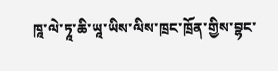ཁཱ་ལེ་ཏཱ་ཆི་ཡཱ་ཡིས་ལིས་ཁྲང་ཁྲོན་གྱིས་བྷང་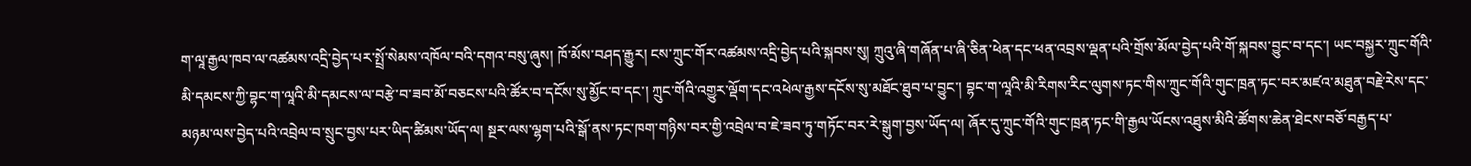ག་ལཱ་རྒྱལ་ཁབ་ལ་འཚམས་འདྲི་བྱེད་པར་སྤྲོ་སེམས་འཁོལ་བའི་དགའ་བསུ་ཞུས། ཁོ་མོས་བཤད་རྒྱུར། ངས་ཀྲུང་གོར་འཚམས་འདྲི་བྱེད་པའི་སྐབས་སུ། ཀྲུའུ་ཞི་གཞོན་པ་ཞི་ཅིན་ཕེན་དང་ཕན་འབྲས་ལྡན་པའི་གྲོས་མོལ་བྱེད་པའི་གོ་སྐབས་བྱུང་བ་དང་། ཡང་བསྐྱར་ཀྲུང་གོའི་མི་དམངས་ཀྱི་བྷང་ག་ལཱའི་མི་དམངས་ལ་བརྩེ་བ་ཟབ་མོ་བཅངས་པའི་ཚོར་བ་དངོས་སུ་མྱོང་བ་དང་། ཀྲུང་གོའི་འགྱུར་ལྡོག་དང་འཕེལ་རྒྱས་དངོས་སུ་མཐོང་ཐུབ་པ་བྱུང་། བྷང་ག་ལཱའི་མི་རིགས་རིང་ལུགས་ཏང་གིས་ཀྲུང་གོའི་གུང་ཁྲན་ཏང་བར་མཛའ་མཐུན་བརྗེ་རེས་དང་མཉམ་ལས་བྱེད་པའི་འབྲེལ་བ་སྲུང་བྱས་པར་ཡིད་ཚིམས་ཡོད་ལ། སྔར་ལས་ལྷག་པའི་སྒོ་ནས་ཏང་ཁག་གཉིས་བར་གྱི་འབྲེལ་བ་ཇེ་ཟབ་ཏུ་གཏོང་བར་རེ་སྒུག་བྱས་ཡོད་ལ། ཞོར་དུ་ཀྲུང་གོའི་གུང་ཁྲན་ཏང་གི་རྒྱལ་ཡོངས་འཐུས་མིའི་ཚོགས་ཆེན་ཐེངས་བཅོ་བརྒྱད་པ་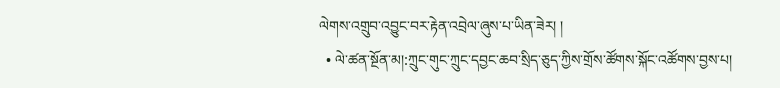ལེགས་འགྲུབ་འབྱུང་བར་རྟེན་འབྲེལ་ཞུས་པ་ཡིན་ཟེར། །
  • ལེ་ཚན་སྔོན་མ།:ཀྲུང་གུང་ཀྲུང་དབྱང་ཆབ་སྲིད་ཅུད་ཀྱིས་གྲོས་ཚོགས་སྐོང་འཚོགས་བྱས་པ།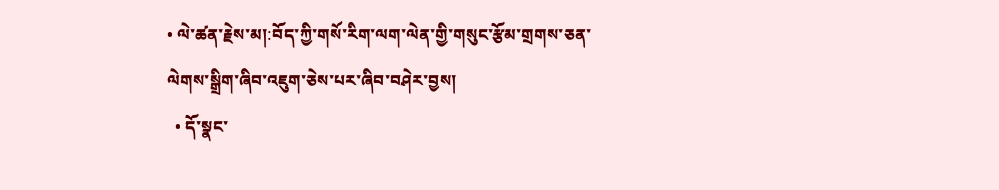• ལེ་ཚན་རྗེས་མ།:བོད་ཀྱི་གསོ་རིག་ལག་ལེན་གྱི་གསུང་རྩོམ་གྲགས་ཅན་ལེགས་སྒྲིག་ཞིབ་འཇུག་ཅེས་པར་ཞིབ་བཤེར་བྱས།
  • དོ་སྣང་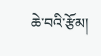ཆེ་བའི་རྩོམ།